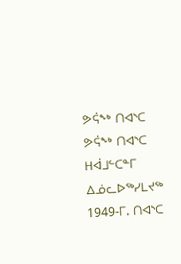ᕗᕌᖕᒃ ᑎᐊᔅᑕ
ᕗᕌᖕᒃ ᑎᐊᔅᑕ ᕼᐋᒧᓪᑕᓐᒥ ᐃᓅᓚᐅᖅᓯᒪᔪᖅ 1949-ᒥ. ᑎᐊᔅᑕ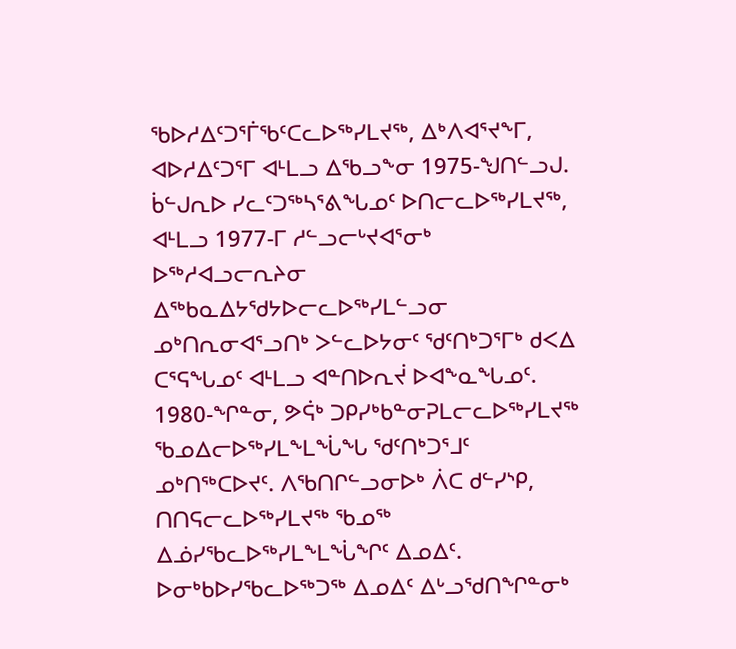ᖃᐅᓱᐃᑦᑐᕐᒦᖃᑦᑕᓚᐅᖅᓯᒪᔪᖅ, ᐃᒃᐱᐊᕐᔪᖕᒥ, ᐊᐅᓱᐃᑦᑐᕐᒥ ᐊᒻᒪᓗ ᐃᖃᓗᖕᓂ 1975-ᖑᑎᓪᓗᒍ. ᑳᓪᒍᕆᐅ ᓯᓚᑦᑐᖅᓴᕐᕕᖓᓄᑦ ᐅᑎᓕᓚᐅᖅᓯᒪᔪᖅ, ᐊᒻᒪᓗ 1977-ᒥ ᓱᓪᓗᓕᒡᔪᐊᕐᓂᒃ ᐅᖅᓱᐊᓗᓕᕆᔨᓂ ᐃᖅᑲᓇᐃᔭᖁᔭᐅᓕᓚᐅᖅᓯᒪᓪᓗᓂ ᓄᒃᑎᕆᓂᐊᕐᓗᑎᒃ ᐳᓪᓚᐅᔭᓂᑦ ᖁᑦᑎᒃᑐᕐᒥᒃ ᑯᐸᐃ ᑕᕐᕋᖓᓄᑦ ᐊᒻᒪᓗ ᐊᓐᑎᐅᕆᔫ ᐅᐊᖕᓇᖓᓄᑦ. 1980-ᖏᓐᓂ, ᕗᕌᒃ ᑐᑭᓯᒃᑲᓐᓂᕈᒪᓕᓚᐅᖅᓯᒪᔪᖅ ᖃᓄᐃᓕᐅᖅᓯᒪᖕᒪᖔᖓ ᖁᑦᑎᒃᑐᕐᒧᑦ ᓄᒃᑎᖅᑕᐅᔪᑦ. ᐱᖃᑎᒋᓪᓗᓂᐅᒃ ᐲᑕ ᑯᓪᓯᔅᑭ, ᑎᑎᕋᓕᓚᐅᖅᓯᒪᔪᖅ ᖃᓄᖅ ᐃᓅᓯᖃᓚᐅᖅᓯᒪᖕᒪᖔᖏᑦ ᐃᓄᐃᑦ. ᐅᓂᒃᑲᐅᓯᖃᓚᐅᖅᑐᖅ ᐃᓄᐃᑦ ᐃᒡᓗᖁᑎᖏᓐᓂᒃ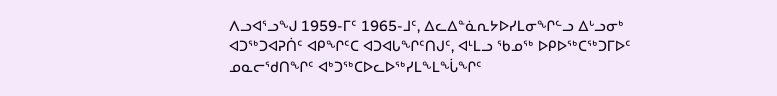ᐱᓗᐊᕐᓗᖑ 1959-ᒥᑦ 1965-ᒧᑦ, ᐃᓚᐃᓐᓈᕆᔭᐅᓯᒪᓂᖏᓪᓗ ᐃᒡᓗᓂᒃ ᐊᑐᖅᑐᐊᕈᑏᑦ ᐊᑭᖏᑦᑕ ᐊᑐᐊᒐᖏᑦᑎᒍᑦ, ᐊᒻᒪᓗ ᖃᓄᖅ ᐅᑭᐅᖅᑕᖅᑐᒥᐅᑦ ᓄᓇᓕᖁᑎᖏᑦ ᐊᒃᑐᖅᑕᐅᓚᐅᖅᓯᒪᖕᒪᖔᖏᑦ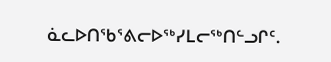ᓈᓚᐅᑎᖃᕐᕕᓕᐅᖅᓯᒪᓕᖅᑎᓪᓗᒋᑦ.